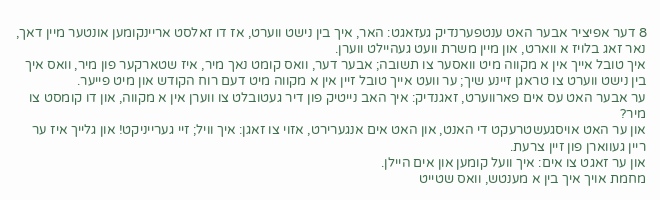8 דער אפיציר אבער האט ענטפערנדיק געזאגט: האר, איך בין נישט ווערט, אז דו זאלסט אריינקומען אונטער מיין דאך, נאר זאג בלויז א ווארט, און מיין משרת וועט געהיילט ווערן.
איך טובל אייך אין א מקווה מיט וואסער צו תשובה; אבער דער, וואס קומט נאך מיר, איז שטארקער פון מיר, וואס איך בין נישט ווערט צו טראגן זיינע שיך; ער וועט אייך טובל זיין אין א מקווה מיט דעם רוח הקודש און מיט פייער.
ער אבער האט עס אים פארווערט, זאגנדיק: איך האב נייטיק פון דיר געטובלט צו ווערן אין א מקווה, און דו קומסט צו מיר?
און ער האט אויסגעשטרעקט די האנט, און האט אים אנגערירט, אזוי צו זאגן: איך וויל; זיי גערייניקט! און גלייך איז ער ריין געווארן פון זיין צרעת.
און ער זאגט צו אים: איך וועל קומען און אים היילן.
מחמת אויך איך בין א מענטש, וואס שטייט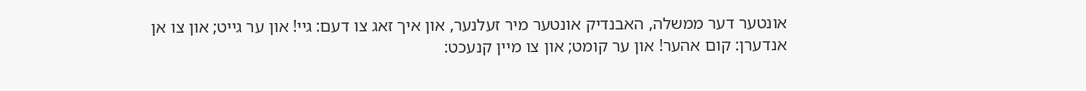אונטער דער ממשלה, האבנדיק אונטער מיר זעלנער, און איך זאג צו דעם: גיי! און ער גייט; און צו אן אנדערן: קום אהער! און ער קומט; און צו מיין קנעכט: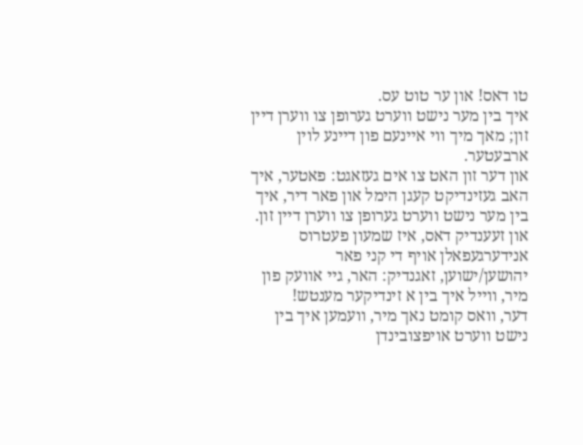טו דאס! און ער טוט עס.
איך בין מער נישט ווערט גערופן צו ווערן דיין זון; מאך מיך ווי איינעם פון דיינע לוין ארבעטער.
און דער זון האט צו אים געזאגט: פאטער, איך האב געזינדיקט קעגן הימל און פאר דיר, איך בין מער נישט ווערט גערופן צו ווערן דיין זון.
און זעענדיק דאס, איז שמעון פעטרוס אנידערגעפאלן אויף די קני פאר יהושען/ישוען, זאגנדיק: האר, גיי אוועק פון מיר, ווייל איך בין א זינדיקער מענטש!
דער, וואס קומט נאך מיר, וועמען איך בין נישט ווערט אויפצובינדן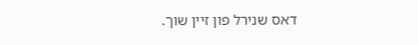דאס שנירל פון זיין שוך.